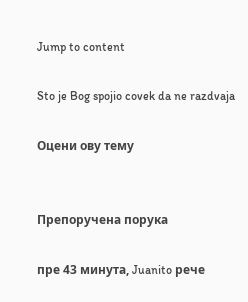Jump to content

Sto je Bog spojio covek da ne razdvaja

Оцени ову тему


Препоручена порука

пре 43 минута, Juanito рече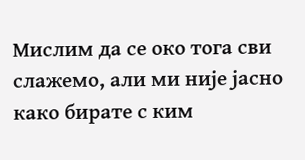Мислим да се око тога сви слажемо, али ми није јасно како бирате с ким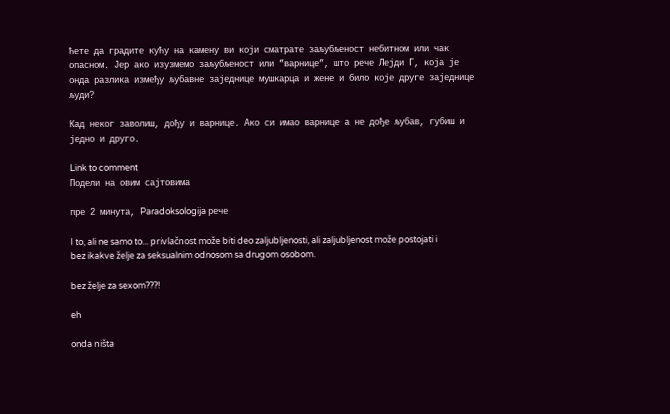ћете да градите кућу на камену ви који сматрате заљубљеност небитном или чак опасном. Јер ако изузмемо заљубљеност или ”варнице”, што рече Лејди Г, која је онда разлика између љубавне заједнице мушкарца и жене и било које друге заједнице људи?

Кад неког заволиш, дођу и варнице. Ако си имао варнице а не дође љубав, губиш и једно и друго.

Link to comment
Подели на овим сајтовима

пре 2 минута, Paradoksologija рече

I to, ali ne samo to... privlačnost može biti deo zaljubljenosti, ali zaljubljenost može postojati i bez ikakve želje za seksualnim odnosom sa drugom osobom.

bez želje za sexom???!

eh

onda ništa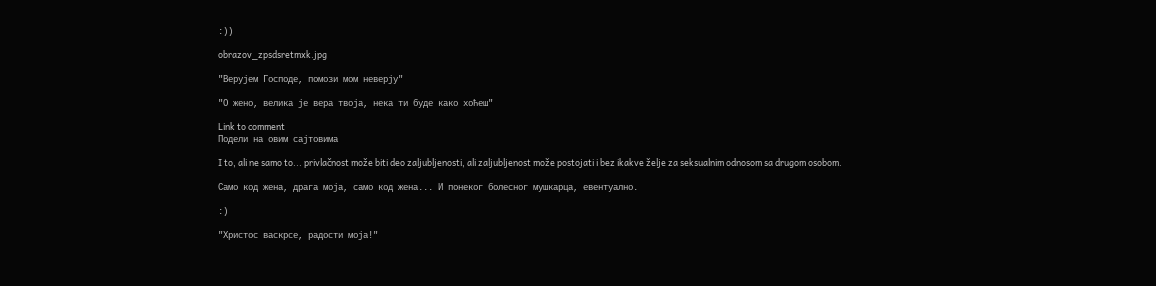:))

obrazov_zpsdsretmxk.jpg

"Верујем Господе, помози мом неверју"

"О жено, велика је вера твоја, нека ти буде како хоћеш"

Link to comment
Подели на овим сајтовима

I to, ali ne samo to... privlačnost može biti deo zaljubljenosti, ali zaljubljenost može postojati i bez ikakve želje za seksualnim odnosom sa drugom osobom.

Само код жена, драга моја, само код жена... И понеког болесног мушкарца, евентуално.

:)

"Христос васкрсе, радости моја!"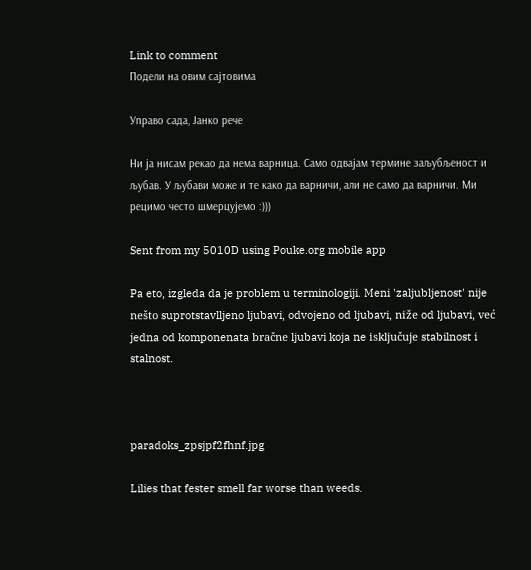Link to comment
Подели на овим сајтовима

Управо сада, Јанко рече

Ни ја нисам рекао да нема варница. Само одвајам термине заљубљеност и љубав. У љубави може и те како да варничи, али не само да варничи. Ми рецимо често шмерцујемо :)))

Sent from my 5010D using Pouke.org mobile app

Pa eto, izgleda da je problem u terminologiji. Meni 'zaljubljenost' nije nešto suprotstavlljeno ljubavi, odvojeno od ljubavi, niže od ljubavi, već jedna od komponenata bračne ljubavi koja ne isključuje stabilnost i stalnost.



paradoks_zpsjpf2fhnf.jpg

Lilies that fester smell far worse than weeds.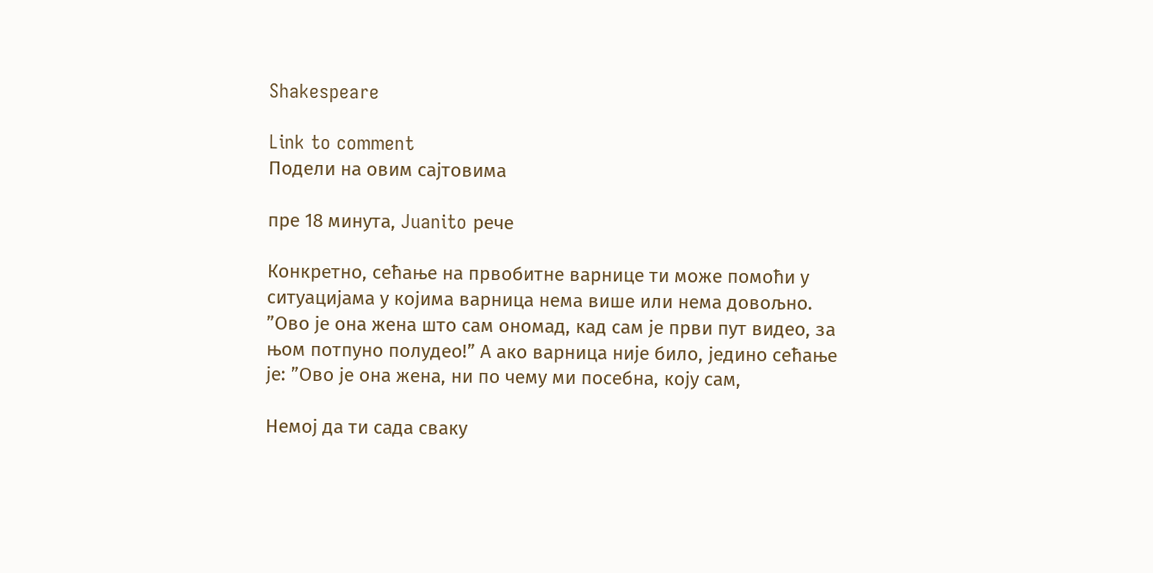Shakespeare

Link to comment
Подели на овим сајтовима

пре 18 минута, Juanito рече

Конкретно, сећање на првобитне варнице ти може помоћи у ситуацијама у којима варница нема више или нема довољно. ”Ово је она жена што сам ономад, кад сам је први пут видео, за њом потпуно полудео!” А ако варница није било, једино сећање је: ”Ово је она жена, ни по чему ми посебна, коју сам,

Немој да ти сада сваку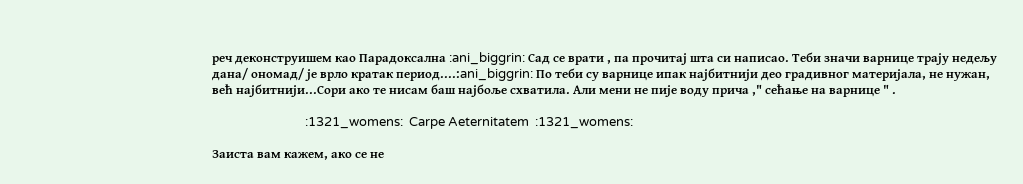реч деконструишем као Парадоксална :ani_biggrin: Сад се врати , па прочитај шта си написао. Теби значи варнице трају недељу дана/ ономад/ је врло кратак период....:ani_biggrin: По теби су варнице ипак најбитнији део градивног материјала, не нужан, већ најбитнији...Сори ако те нисам баш најбоље схватила. Али мени не пије воду прича ," сећање на варнице " .

                               :1321_womens:  Carpe Aeternitatem  :1321_womens:

Заиста вам кажем, ако се не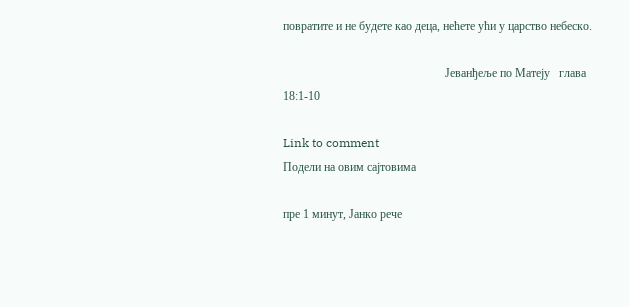повратите и не будете као деца, нећете ући у царство небеско.

                                                      Јеванђеље по Матеју   глава 18:1-10

Link to comment
Подели на овим сајтовима

пре 1 минут, Јанко рече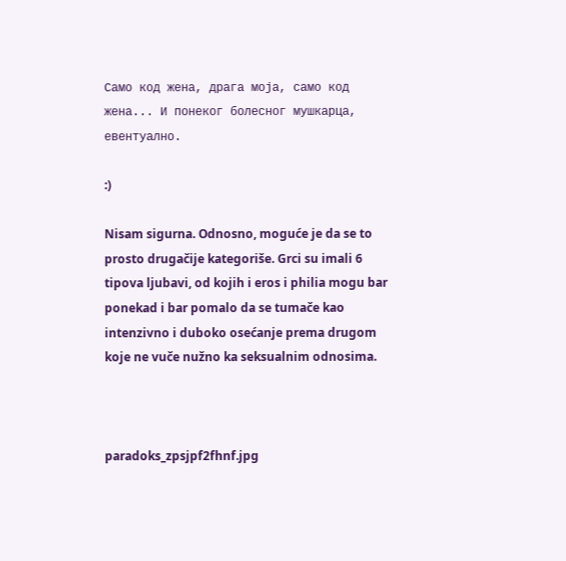Само код жена, драга моја, само код жена... И понеког болесног мушкарца, евентуално.

:)

Nisam sigurna. Odnosno, moguće je da se to prosto drugačije kategoriše. Grci su imali 6 tipova ljubavi, od kojih i eros i philia mogu bar ponekad i bar pomalo da se tumače kao intenzivno i duboko osećanje prema drugom koje ne vuče nužno ka seksualnim odnosima.



paradoks_zpsjpf2fhnf.jpg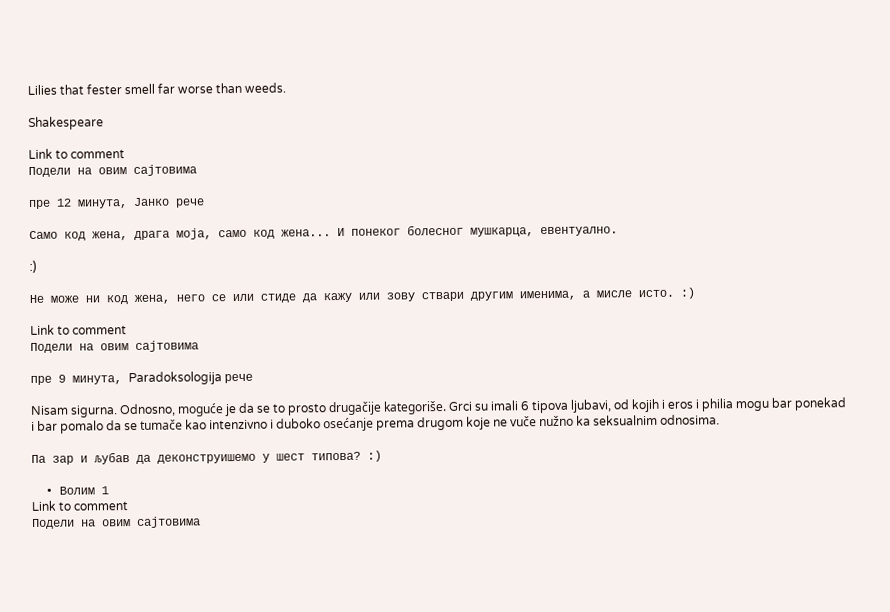Lilies that fester smell far worse than weeds.

Shakespeare

Link to comment
Подели на овим сајтовима

пре 12 минута, Јанко рече

Само код жена, драга моја, само код жена... И понеког болесног мушкарца, евентуално.

:)

Не може ни код жена, него се или стиде да кажу или зову ствари другим именима, а мисле исто. :)

Link to comment
Подели на овим сајтовима

пре 9 минута, Paradoksologija рече

Nisam sigurna. Odnosno, moguće je da se to prosto drugačije kategoriše. Grci su imali 6 tipova ljubavi, od kojih i eros i philia mogu bar ponekad i bar pomalo da se tumače kao intenzivno i duboko osećanje prema drugom koje ne vuče nužno ka seksualnim odnosima.

Па зар и љубав да деконструишемо у шест типова? :)

  • Волим 1
Link to comment
Подели на овим сајтовима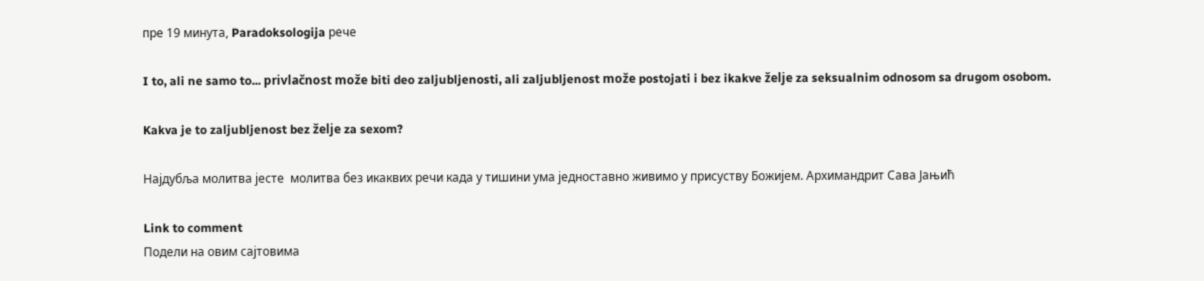пре 19 минута, Paradoksologija рече

I to, ali ne samo to... privlačnost može biti deo zaljubljenosti, ali zaljubljenost može postojati i bez ikakve želje za seksualnim odnosom sa drugom osobom.

Kakva je to zaljubljenost bez želje za sexom?

Најдубља молитва јесте  молитва без икаквих речи када у тишини ума једноставно живимо у присуству Божијем. Архимандрит Сава Јањић

Link to comment
Подели на овим сајтовима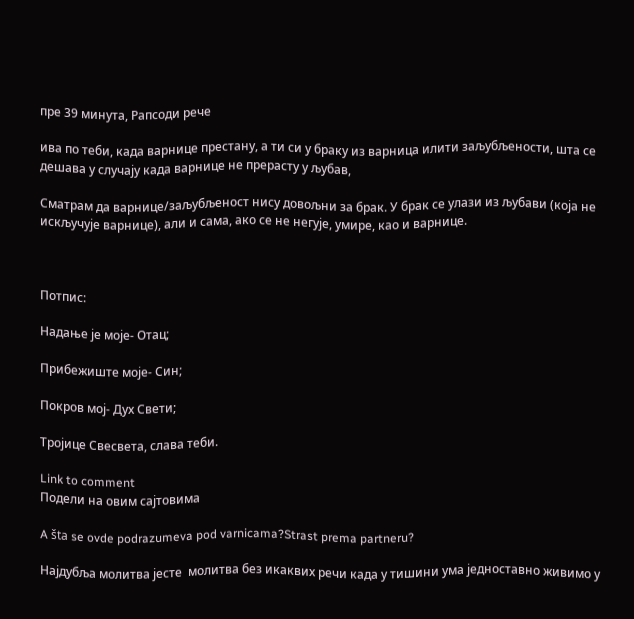пре 39 минута, Рапсоди рече

ива по теби, када варнице престану, а ти си у браку из варница илити заљубљености, шта се дешава у случају када варнице не прерасту у љубав,

Сматрам да варнице/заљубљеност нису довољни за брак. У брак се улази из љубави (која не искључује варнице), али и сама, ако се не негује, умире, као и варнице.



Потпис:

Надање је моје- Отац;

Прибежиште моје- Син;

Покров мој- Дух Свети;

Тројице Свесвета, слава теби.

Link to comment
Подели на овим сајтовима

A šta se ovde podrazumeva pod varnicama?Strast prema partneru?

Најдубља молитва јесте  молитва без икаквих речи када у тишини ума једноставно живимо у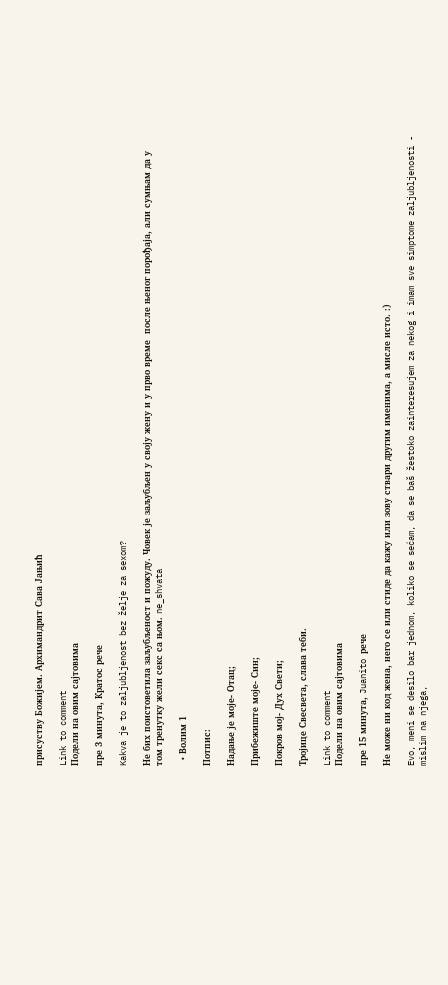присуству Божијем. Архимандрит Сава Јањић

Link to comment
Подели на овим сајтовима

пре 3 минута, Кратос рече

Kakva je to zaljubljenost bez želje za sexom?

Не бих поистоветила заљубљеност и пожуду. Човек је заљубљен у своју жену и у прво време  после њеног порођаја, али сумњам да у том тренутку жели секс са њом. ne_shvata

  • Волим 1

Потпис:

Надање је моје- Отац;

Прибежиште моје- Син;

Покров мој- Дух Свети;

Тројице Свесвета, слава теби.

Link to comment
Подели на овим сајтовима

пре 15 минута, Juanito рече

Не може ни код жена, него се или стиде да кажу или зову ствари другим именима, а мисле исто. :)

Evo, meni se desilo bar jednom, koliko se sećam, da se baš žestoko zainteresujem za nekog i imam sve simptome zaljubljenosti - mislim na njega,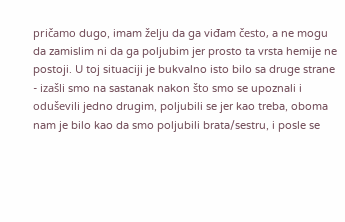pričamo dugo, imam želju da ga viđam često, a ne mogu da zamislim ni da ga poljubim jer prosto ta vrsta hemije ne postoji. U toj situaciji je bukvalno isto bilo sa druge strane - izašli smo na sastanak nakon što smo se upoznali i oduševili jedno drugim, poljubili se jer kao treba, oboma nam je bilo kao da smo poljubili brata/sestru, i posle se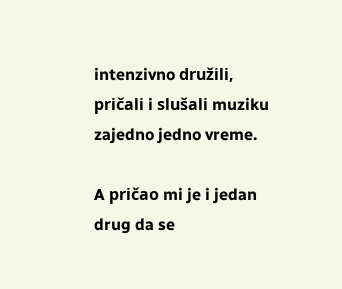intenzivno družili, pričali i slušali muziku zajedno jedno vreme.

A pričao mi je i jedan drug da se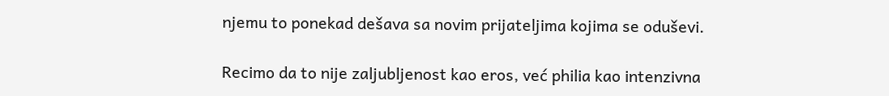njemu to ponekad dešava sa novim prijateljima kojima se oduševi.

Recimo da to nije zaljubljenost kao eros, već philia kao intenzivna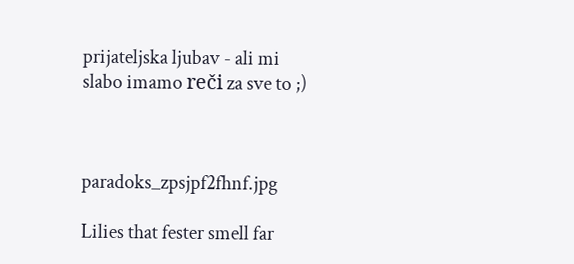prijateljska ljubav - ali mi slabo imamo reči za sve to ;)



paradoks_zpsjpf2fhnf.jpg

Lilies that fester smell far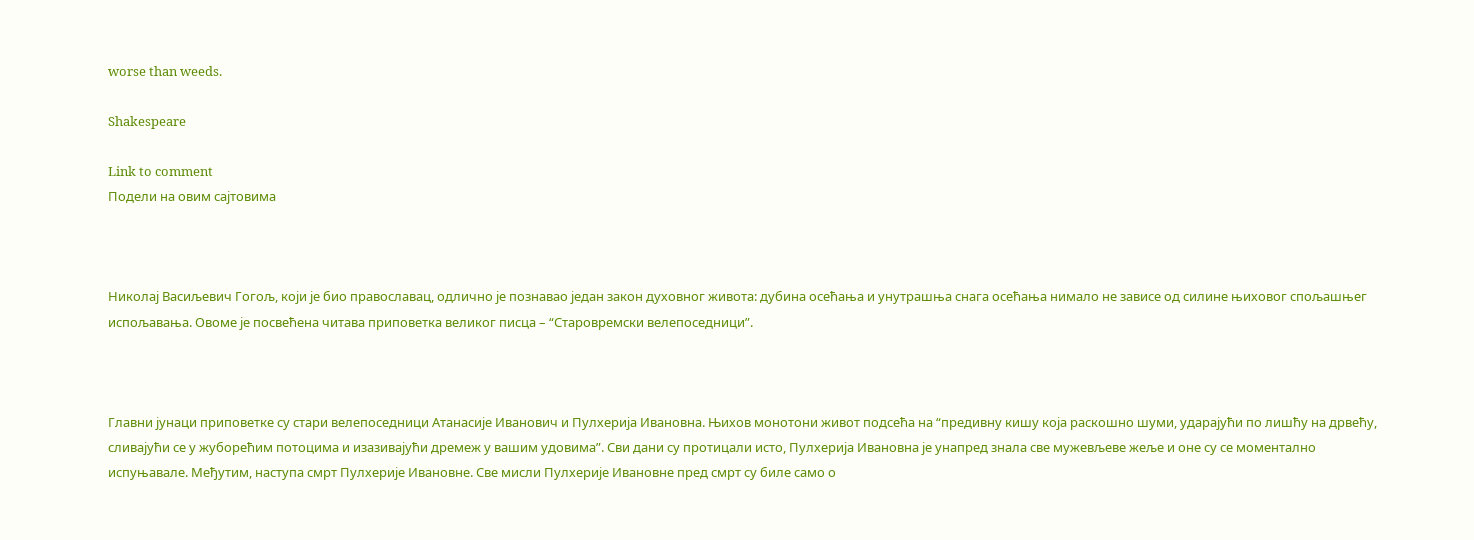worse than weeds.

Shakespeare

Link to comment
Подели на овим сајтовима



Николај Васиљевич Гогољ, који је био православац, одлично је познавао један закон духовног живота: дубина осећања и унутрашња снага осећања нимало не зависе од силине њиховог спољашњег испољавања. Овоме је посвећена читава приповетка великог писца – “Старовремски велепоседници”.



Главни јунаци приповетке су стари велепоседници Атанасије Иванович и Пулхерија Ивановна. Њихов монотони живот подсећа на “предивну кишу која раскошно шуми, ударајући по лишћу на дрвећу, сливајући се у жуборећим потоцима и изазивајући дремеж у вашим удовима”. Сви дани су протицали исто, Пулхерија Ивановна је унапред знала све мужевљеве жеље и оне су се моментално испуњавале. Међутим, наступа смрт Пулхерије Ивановне. Све мисли Пулхерије Ивановне пред смрт су биле само о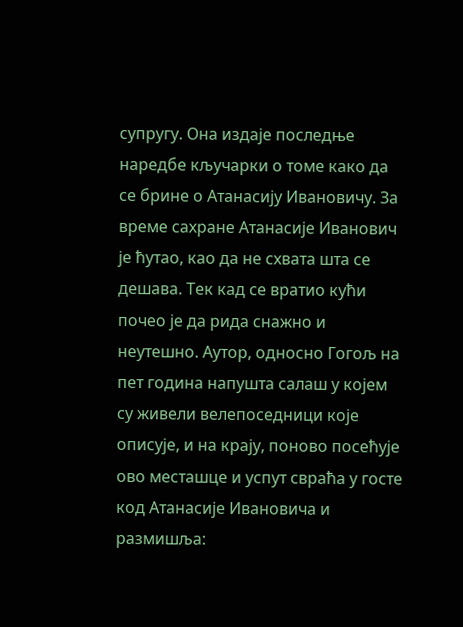супругу. Она издаје последње наредбе кључарки о томе како да се брине о Атанасију Ивановичу. За време сахране Атанасије Иванович је ћутао, као да не схвата шта се дешава. Тек кад се вратио кући почео је да рида снажно и неутешно. Аутор, односно Гогољ на пет година напушта салаш у којем су живели велепоседници које описује, и на крају, поново посећује ово месташце и успут свраћа у госте код Атанасије Ивановича и размишља: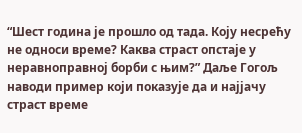“Шест година је прошло од тада. Коју несрећу не односи време? Каква страст опстаје у неравноправној борби с њим?” Даље Гогољ наводи пример који показује да и најјачу страст време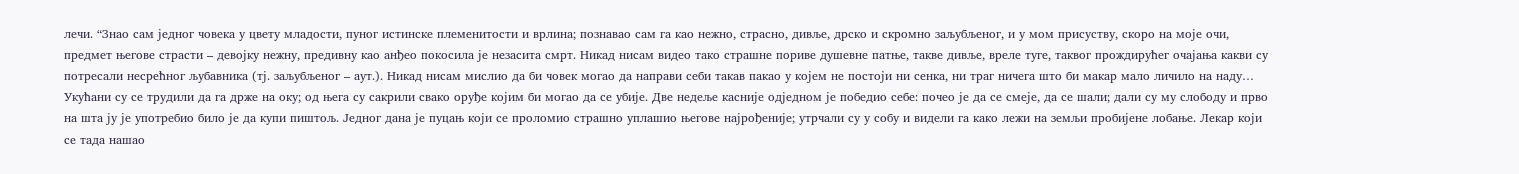лечи. “Знао сам једног човека у цвету младости, пуног истинске племенитости и врлина; познавао сам га као нежно, страсно, дивље, дрско и скромно заљубљеног, и у мом присуству, скоро на моје очи, предмет његове страсти – девојку нежну, предивну као анђео покосила је незасита смрт. Никад нисам видео тако страшне пориве душевне патње, такве дивље, вреле туге, таквог прождирућег очајања какви су потресали несрећног љубавника (тј. заљубљеног – аут.). Никад нисам мислио да би човек могао да направи себи такав пакао у којем не постоји ни сенка, ни траг ничега што би макар мало личило на наду… Укућани су се трудили да га држе на оку; од њега су сакрили свако оруђе којим би могао да се убије. Две недеље касније одједном је победио себе: почео је да се смеје, да се шали; дали су му слободу и прво на шта ју је употребио било је да купи пиштољ. Једног дана је пуцањ који се проломио страшно уплашио његове најрођеније; утрчали су у собу и видели га како лежи на земљи пробијене лобање. Лекар који се тада нашао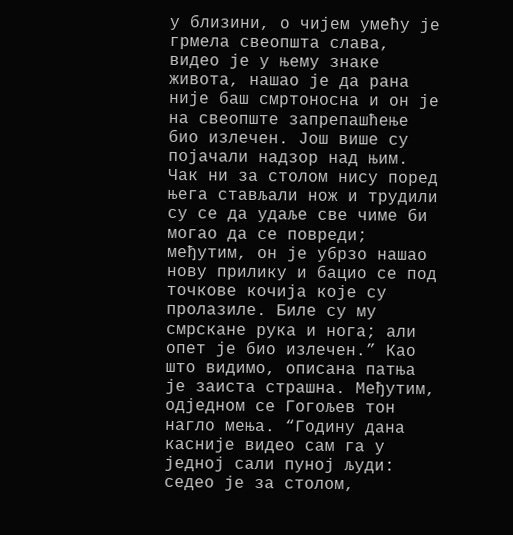у близини, о чијем умећу је грмела свеопшта слава, видео је у њему знаке живота, нашао је да рана није баш смртоносна и он је на свеопште запрепашћење био излечен. Још више су појачали надзор над њим. Чак ни за столом нису поред њега стављали нож и трудили су се да удаље све чиме би могао да се повреди; међутим, он је убрзо нашао нову прилику и бацио се под точкове кочија које су пролазиле. Биле су му смрскане рука и нога; али опет је био излечен.” Као што видимо, описана патња је заиста страшна. Међутим, одједном се Гогољев тон нагло мења. “Годину дана касније видео сам га у једној сали пуној људи: седео је за столом,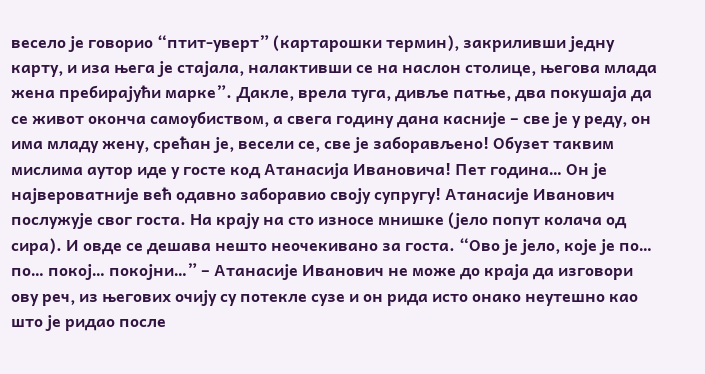весело је говорио “птит-уверт” (картарошки термин), закриливши једну карту, и иза њега је стајала, налактивши се на наслон столице, његова млада жена пребирајући марке”. Дакле, врела туга, дивље патње, два покушаја да се живот оконча самоубиством, а свега годину дана касније – све је у реду, он има младу жену, срећан је, весели се, све је заборављено! Обузет таквим мислима аутор иде у госте код Атанасија Ивановича! Пет година… Он је највероватније већ одавно заборавио своју супругу! Атанасије Иванович послужује свог госта. На крају на сто износе мнишке (јело попут колача од сира). И овде се дешава нешто неочекивано за госта. “Ово је јело, које је по… по… покој… покојни…” – Атанасије Иванович не може до краја да изговори ову реч, из његових очију су потекле сузе и он рида исто онако неутешно као што је ридао после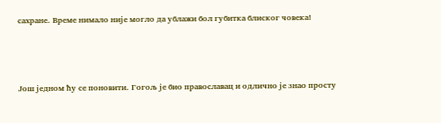сахране. Време нимало није могло да ублажи бол губитка блиског човека!



Још једном ћу се поновити. Гогољ је био православац и одлично је знао просту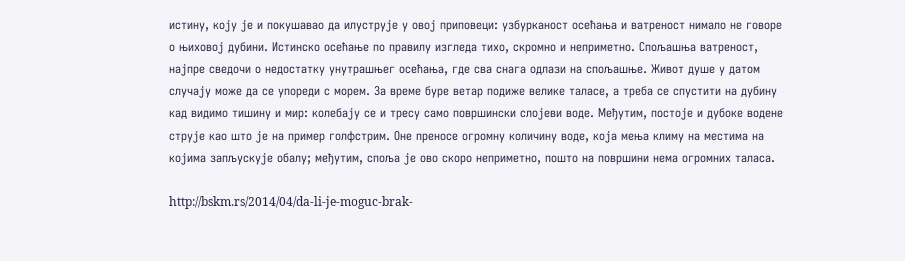истину, коју је и покушавао да илуструје у овој приповеци: узбурканост осећања и ватреност нимало не говоре о њиховој дубини. Истинско осећање по правилу изгледа тихо, скромно и неприметно. Спољашња ватреност, најпре сведочи о недостатку унутрашњег осећања, где сва снага одлази на спољашње. Живот душе у датом случају може да се упореди с морем. За време буре ветар подиже велике таласе, а треба се спустити на дубину кад видимо тишину и мир: колебају се и тресу само површински слојеви воде. Међутим, постоје и дубоке водене струје као што је на пример голфстрим. Оне преносе огромну количину воде, која мења климу на местима на којима запљускује обалу; међутим, споља је ово скоро неприметно, пошто на површини нема огромних таласа.

http://bskm.rs/2014/04/da-li-je-moguc-brak-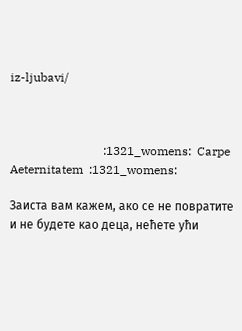iz-ljubavi/



                               :1321_womens:  Carpe Aeternitatem  :1321_womens:

Заиста вам кажем, ако се не повратите и не будете као деца, нећете ући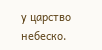у царство небеско.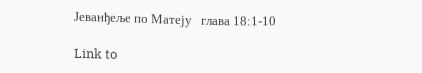Јеванђеље по Матеју   глава 18:1-10

Link to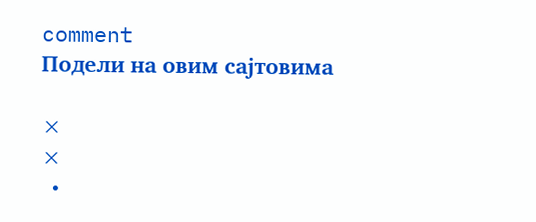comment
Подели на овим сајтовима

×
×
  •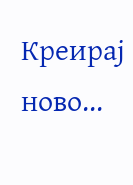Креирај ново...